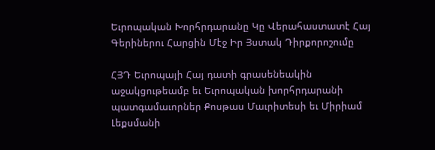Եւրոպական Խորհրդարանը Կը Վերահաստատէ Հայ Գերիներու Հարցին Մէջ Իր Յստակ Դիրքորոշումը

ՀՅԴ Եւրոպայի Հայ դատի գրասենեակին աջակցութեամբ եւ Եւրոպական խորհրդարանի պատգամաւորներ Քոսթաս Մաւրիտեսի եւ Միրիամ Լեքսմանի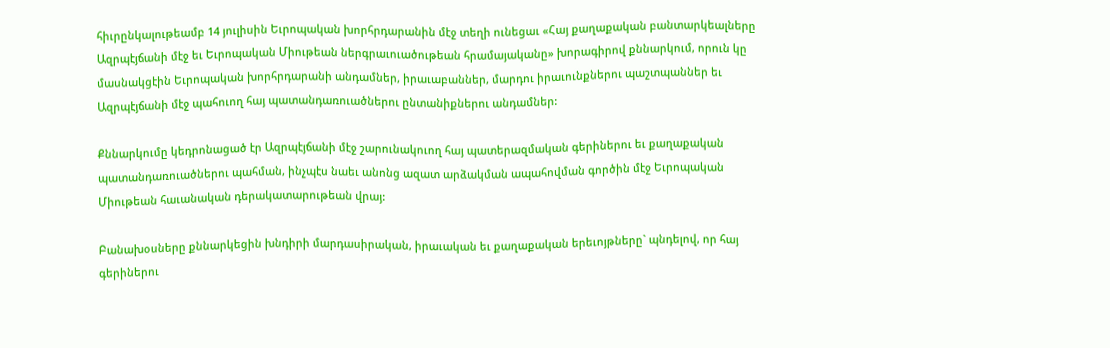հիւրընկալութեամբ 14 յուլիսին Եւրոպական խորհրդարանին մէջ տեղի ունեցաւ «Հայ քաղաքական բանտարկեալները Ազրպէյճանի մէջ եւ Եւրոպական Միութեան ներգրաւուածութեան հրամայականը» խորագիրով քննարկում, որուն կը մասնակցէին Եւրոպական խորհրդարանի անդամներ, իրաւաբաններ, մարդու իրաւունքներու պաշտպաններ եւ Ազրպէյճանի մէջ պահուող հայ պատանդառուածներու ընտանիքներու անդամներ:

Քննարկումը կեդրոնացած էր Ազրպէյճանի մէջ շարունակուող հայ պատերազմական գերիներու եւ քաղաքական պատանդառուածներու պահման, ինչպէս նաեւ անոնց ազատ արձակման ապահովման գործին մէջ Եւրոպական Միութեան հաւանական դերակատարութեան վրայ:

Բանախօսները քննարկեցին խնդիրի մարդասիրական, իրաւական եւ քաղաքական երեւոյթները` պնդելով, որ հայ գերիներու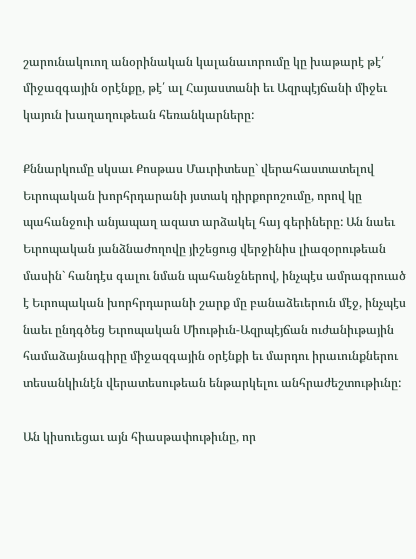շարունակուող անօրինական կալանաւորումը կը խաթարէ թէ՛ միջազգային օրէնքը, թէ՛ ալ Հայաստանի եւ Ազրպէյճանի միջեւ կայուն խաղաղութեան հեռանկարները:

Քննարկումը սկսաւ Քոսթաս Մաւրիտեսը` վերահաստատելով Եւրոպական խորհրդարանի յստակ դիրքորոշումը, որով կը պահանջուի անյապաղ ազատ արձակել հայ գերիները: Ան նաեւ Եւրոպական յանձնաժողովը յիշեցուց վերջինիս լիազօրութեան մասին` հանդէս գալու նման պահանջներով, ինչպէս ամրագրուած է Եւրոպական խորհրդարանի շարք մը բանաձեւերուն մէջ, ինչպէս նաեւ ընդգծեց Եւրոպական Միութիւն-Ազրպէյճան ուժանիւթային համաձայնագիրը միջազգային օրէնքի եւ մարդու իրաւունքներու տեսանկիւնէն վերատեսութեան ենթարկելու անհրաժեշտութիւնը:

Ան կիսուեցաւ այն հիասթափութիւնը, որ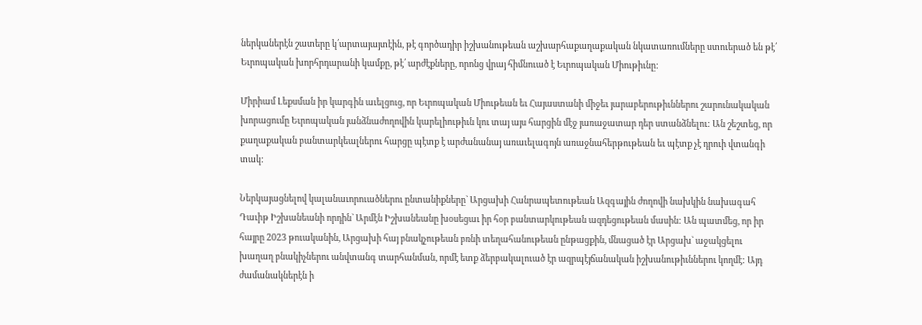ներկաներէն շատերը կ՛արտայայտէին, թէ գործադիր իշխանութեան աշխարհաքաղաքական նկատառումները ստուերած են թէ՛ Եւրոպական խորհրդարանի կամքը, թէ՛ արժէքները, որոնց վրայ հիմնուած է Եւրոպական Միութիւնը:

Միրիամ Լեքսման իր կարգին աւելցուց, որ Եւրոպական Միութեան եւ Հայաստանի միջեւ յարաբերութիւններու շարունակական խորացումը Եւրոպական յանձնաժողովին կարելիութիւն կու տայ այս հարցին մէջ յառաջատար դեր ստանձնելու: Ան շեշտեց, որ քաղաքական բանտարկեալներու հարցը պէտք է արժանանայ առաւելագոյն առաջնահերթութեան եւ պէտք չէ դրուի վտանգի տակ:

Ներկայացնելով կալանաւորուածներու ընտանիքները` Արցախի Հանրապետութեան Ազգային ժողովի նախկին նախագահ Դաւիթ Իշխանեանի որդին` Արմէն Իշխանեանը խօսեցաւ իր հօր բանտարկութեան ազդեցութեան մասին: Ան պատմեց, որ իր հայրը 2023 թուականին, Արցախի հայ բնակչութեան բռնի տեղահանութեան ընթացքին, մնացած էր Արցախ` աջակցելու խաղաղ բնակիչներու անվտանգ տարհանման, որմէ ետք ձերբակալուած էր ազրպէյճանական իշխանութիւններու կողմէ: Այդ ժամանակներէն ի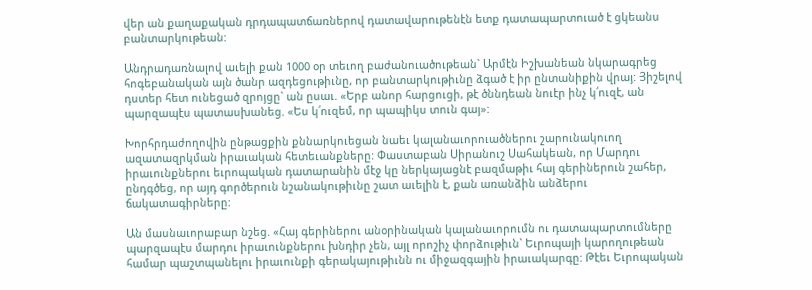վեր ան քաղաքական դրդապատճառներով դատավարութենէն ետք դատապարտուած է ցկեանս բանտարկութեան:

Անդրադառնալով աւելի քան 1000 օր տեւող բաժանուածութեան` Արմէն Իշխանեան նկարագրեց հոգեբանական այն ծանր ազդեցութիւնը, որ բանտարկութիւնը ձգած է իր ընտանիքին վրայ: Յիշելով դստեր հետ ունեցած զրոյցը` ան ըսաւ. «Երբ անոր հարցուցի, թէ ծննդեան նուէր ինչ կ՛ուզէ, ան պարզապէս պատասխանեց. «Ես կ՛ուզեմ, որ պապիկս տուն գայ»:

Խորհրդաժողովին ընթացքին քննարկուեցան նաեւ կալանաւորուածներու շարունակուող ազատազրկման իրաւական հետեւանքները: Փաստաբան Սիրանուշ Սահակեան, որ Մարդու իրաւունքներու եւրոպական դատարանին մէջ կը ներկայացնէ բազմաթիւ հայ գերիներուն շահեր, ընդգծեց, որ այդ գործերուն նշանակութիւնը շատ աւելին է, քան առանձին անձերու ճակատագիրները:

Ան մասնաւորաբար նշեց. «Հայ գերիներու անօրինական կալանաւորումն ու դատապարտումները պարզապէս մարդու իրաւունքներու խնդիր չեն, այլ որոշիչ փորձութիւն` Եւրոպայի կարողութեան համար պաշտպանելու իրաւունքի գերակայութիւնն ու միջազգային իրաւակարգը: Թէեւ Եւրոպական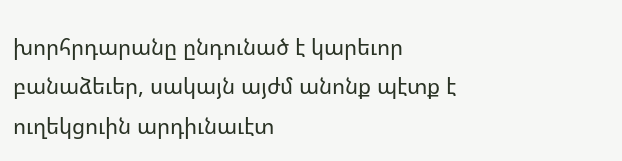խորհրդարանը ընդունած է կարեւոր բանաձեւեր, սակայն այժմ անոնք պէտք է ուղեկցուին արդիւնաւէտ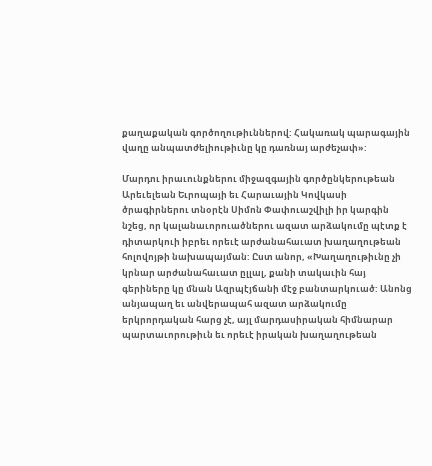քաղաքական գործողութիւններով: Հակառակ պարագային վաղը անպատժելիութիւնը կը դառնայ արժեչափ»:

Մարդու իրաւունքներու միջազգային գործընկերութեան Արեւելեան Եւրոպայի եւ Հարաւային Կովկասի ծրագիրներու տնօրէն Սիմոն Փափուաշվիլի իր կարգին նշեց, որ կալանաւորուածներու ազատ արձակումը պէտք է դիտարկուի իբրեւ որեւէ արժանահաւատ խաղաղութեան հոլովոյթի նախապայման: Ըստ անոր, «Խաղաղութիւնը չի կրնար արժանահաւատ ըլլալ, քանի տակաւին հայ գերիները կը մնան Ազրպէյճանի մէջ բանտարկուած: Անոնց անյապաղ եւ անվերապահ ազատ արձակումը երկրորդական հարց չէ, այլ մարդասիրական հիմնարար պարտաւորութիւն եւ որեւէ իրական խաղաղութեան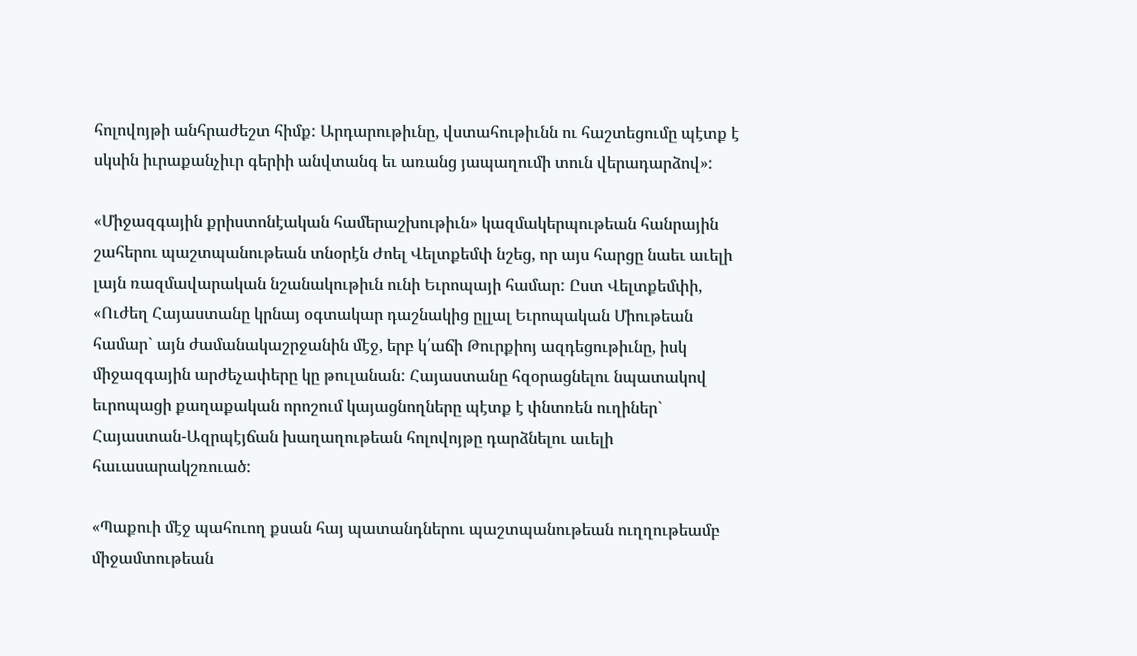հոլովոյթի անհրաժեշտ հիմք: Արդարութիւնը, վստահութիւնն ու հաշտեցումը պէտք է սկսին իւրաքանչիւր գերիի անվտանգ եւ առանց յապաղումի տուն վերադարձով»:

«Միջազգային քրիստոնէական համերաշխութիւն» կազմակերպութեան հանրային շահերու պաշտպանութեան տնօրէն Ժոել Վելտքեմփ նշեց, որ այս հարցը նաեւ աւելի լայն ռազմավարական նշանակութիւն ունի Եւրոպայի համար: Ըստ Վելտքեմփի, «Ուժեղ Հայաստանը կրնայ օգտակար դաշնակից ըլլալ Եւրոպական Միութեան համար` այն ժամանակաշրջանին մէջ, երբ կ՛աճի Թուրքիոյ ազդեցութիւնը, իսկ միջազգային արժեչափերը կը թուլանան: Հայաստանը հզօրացնելու նպատակով եւրոպացի քաղաքական որոշում կայացնողները պէտք է փնտռեն ուղիներ` Հայաստան-Ազրպէյճան խաղաղութեան հոլովոյթը դարձնելու աւելի հաւասարակշռուած:

«Պաքուի մէջ պահուող քսան հայ պատանդներու պաշտպանութեան ուղղութեամբ միջամտութեան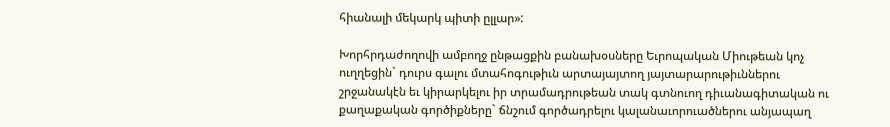հիանալի մեկարկ պիտի ըլլար»:

Խորհրդաժողովի ամբողջ ընթացքին բանախօսները Եւրոպական Միութեան կոչ ուղղեցին` դուրս գալու մտահոգութիւն արտայայտող յայտարարութիւններու շրջանակէն եւ կիրարկելու իր տրամադրութեան տակ գտնուող դիւանագիտական ու քաղաքական գործիքները` ճնշում գործադրելու կալանաւորուածներու անյապաղ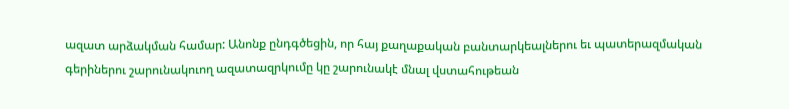ազատ արձակման համար: Անոնք ընդգծեցին, որ հայ քաղաքական բանտարկեալներու եւ պատերազմական գերիներու շարունակուող ազատազրկումը կը շարունակէ մնալ վստահութեան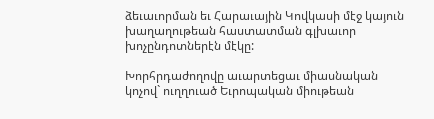ձեւաւորման եւ Հարաւային Կովկասի մէջ կայուն խաղաղութեան հաստատման գլխաւոր խոչընդոտներէն մէկը:

Խորհրդաժողովը աւարտեցաւ միասնական կոչով` ուղղուած Եւրոպական միութեան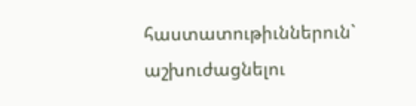հաստատութիւններուն` աշխուժացնելու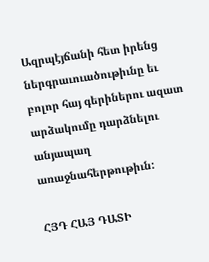Ազրպէյճանի հետ իրենց ներգրաւուածութիւնը եւ բոլոր հայ գերիներու ազատ արձակումը դարձնելու անյապաղ առաջնահերթութիւն:

ՀՅԴ ՀԱՅ ԴԱՏԻ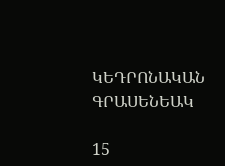ԿԵԴՐՈՆԱԿԱՆ ԳՐԱՍԵՆԵԱԿ

15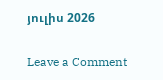յուլիս 2026

Leave a Comment